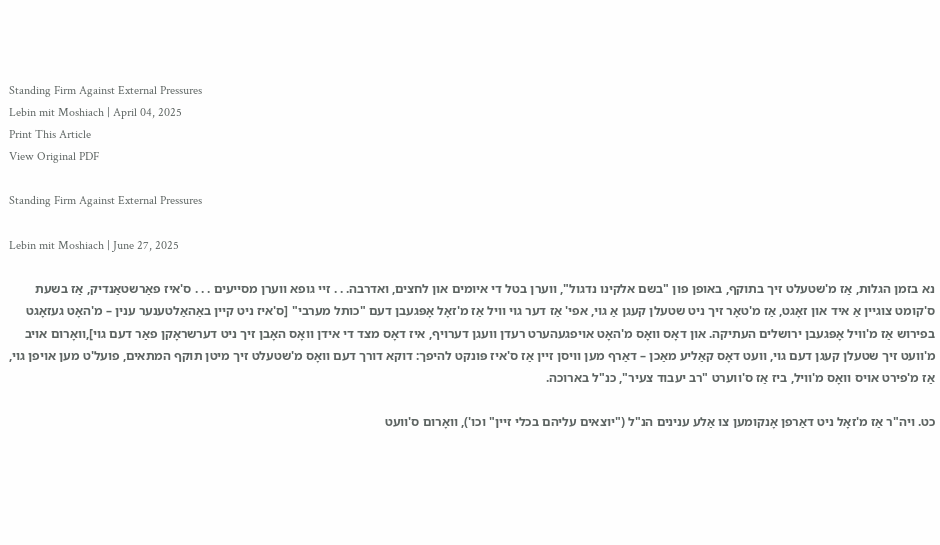Standing Firm Against External Pressures
Lebin mit Moshiach | April 04, 2025
Print This Article
View Original PDF

Standing Firm Against External Pressures

Lebin mit Moshiach | June 27, 2025

נא בזמן הגלות, אַז מ'שטעלט זיך בתוקף, באופן פון "בשם אלקינו נדגול", ווערן בטל די איומים און לחצים, ואדרבה. . . זיי גופא ווערן מסייעים . . . ס'איז פאַרשטאַנדיק, אַז בשעת ס'קומט צוגיין אַ איד און זאָגט, אַז מ'טאָר זיך ניט שטעלן קעגן אַ גוי, אפי' אַז דער גוי וויל אַז מ'זאָל אָפּגעבן דעם "כותל מערבי" [ס'איז ניט קיין באַהאַלטענער ענין – מ'האָט געזאָגט בפירוש אַז מ'וויל אָפּגעבן ירושלים העתיקה. און דאָס וואָס מ'האָט אויפגעהערט רעדן וועגן דערויף, איז דאָס מצד די אידן וואָס האָבן זיך ניט דערשראָקן פאַר דעם גוי],וואָרום אויב מ'וועט זיך שטעלן קעגן דעם גוי, וועט דאָס קאַליע מאַכן – דאַרף מען וויסן זיין אַז ס'איז פּונקט להיפך: דוקא דורך דעם וואָס מ'שטעלט זיך מיטן תוקף המתאים, פועל'ט מען אויפן גוי, אַז מ'פירט אויס וואָס מ'וויל, ביז אַז ס'ווערט "רב יעבוד צעיר", כנ"ל בארוכה.

כט. ויה"ר אַז מ'זאָל ניט דאַרפן אָנקומען צו אַלע ענינים הנ"ל ("יוצאים עליהם בכלי זיין" וכו'), וואָרום ס'וועט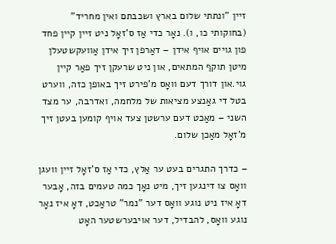זיין "ונתתי שלום בארץ ושכבתם ואין מחריד" (בחוקותי כו, ו). נאָר כדי אַז ס'זאָל ניט זיין קיין פחד פון גויים אויף אידן – דאַרפן זיך אידן אַוועקשטעלן מיטן תוקף המתאים, און ניט שרעקן זיך פאַר קיין גוי.און דורך דעם וואָס מ'פירט זיך באופן כזה, ווערט בטל די גאַנצע מציאות של מלחמה, ואדרבה, ער מצד השני – מאַכט דעם ערשטן צעד אויף קומען בעטן זיך מ'זאָל מאַכן שלום.

– כדרך התגרים בעט ער אַלץ, כדי אַז ס'זאָל זיין וועגן וואָס צו דינגען זיך, מיט נאָך כמה טעמים בזה, אָבער דאָ איז ניט נוגע וואָס דער "נמר" טראַכט, דאָ איז נאָר נוגע וואָס, להבדיל, דער אויבערשטער האָט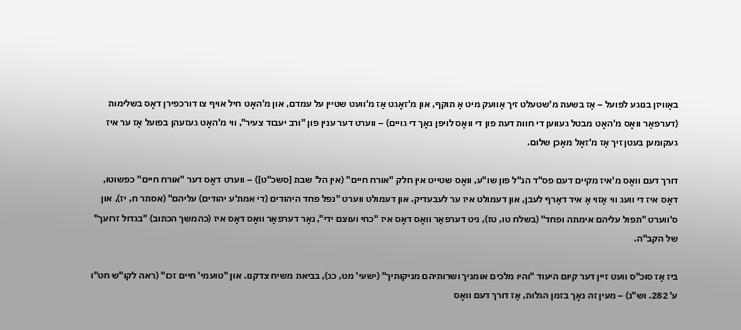באַוויזן בנוגע לפועל – אַז בשעת מ'שטעלט זיך אַוועק מיט אַ תוקף, און מ'זאָגט אַז מ'וועט שטיין על עמדם, און מ'האָט חיל אויף צו דורכפירן דאָס בשלימות (דערפאַר וואָס מ'האָט מבטל געווען די חוות דעת פון די וואָס לויפן נאָך די גויים) – ווערט דער ענין פון "ורב יעבוד צעיר", ווי מ'האָט געזעהן בפועל אַז ער איז געקומען בעטן זיך אַז מ'זאָל מאַכן שלום.

דורך דעם וואָס מ'איז מקיים דעם פס"ד הנ"ל פון שו"ע, וואָס שטייט אין חלק "אורח חיים" (אין הל' שבת [סשכ"ט]) – ווערט דאָס דער "אורח חיים" כפשוטו, דאָס איז די וועג ווי אַזוי אַ איד דאַרף לעבן, און דעמולט איז ער לעבעדיק. און דעמולט ווערט "נפל פחד היהודים (די אמת'ע יהודים) עליהם" (אסתר ח, יז), און ס'ווערט "תפול עליהם אימתה ופחד" (בשלח טו, טז), ניט דערפאַר וואָס דאָס איז "כחי ועוצם ידי", נאָר דערפאַר וואָס דאָס איז (כהמשך הכתוב) "בגדול זרועך" של הקב"ה.

ביז אַז סוכ"ס וועט זיין דער קיום היעוד "והיו מלכים אומניך ושרותיהם מניקותיך" (ישעי' מט, כג), בביאת משיח צדקנו. און "טועמי' חיים זכו" (ראה לקו"ש חט"ו ע' 282. וש"נ) – מעין זה נאָך בזמן הגלות, אַז דורך דעם וואָס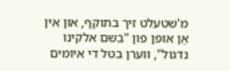מ'שטעלט זיך בתוקף, און אין אַן אופן פון "בשם אלקינו נדגול", ווערן בטל די איומים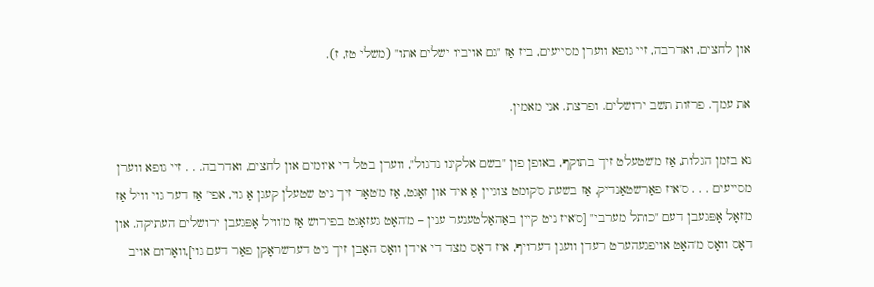און לחצים, ואדרבה, זיי גופא ווערן מסייעים, ביז אַז "גם אויביו ישלים אתו" (משלי טז, ז).

את עמך. פרזות תשב ירושלים. ופרצת. אני מאמין.

נא בזמן הגלות, אַז מ'שטעלט זיך בתוקף, באופן פון "בשם אלקינו נדגול", ווערן בטל די איומים און לחצים, ואדרבה. . . זיי גופא ווערן מסייעים . . . ס'איז פאַרשטאַנדיק, אַז בשעת ס'קומט צוגיין אַ איד און זאָגט, אַז מ'טאָר זיך ניט שטעלן קעגן אַ גוי, אפי' אַז דער גוי וויל אַז מ'זאָל אָפּגעבן דעם "כותל מערבי" [ס'איז ניט קיין באַהאַלטענער ענין – מ'האָט געזאָגט בפירוש אַז מ'וויל אָפּגעבן ירושלים העתיקה. און דאָס וואָס מ'האָט אויפגעהערט רעדן וועגן דערויף, איז דאָס מצד די אידן וואָס האָבן זיך ניט דערשראָקן פאַר דעם גוי],וואָרום אויב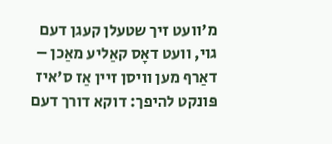מ'וועט זיך שטעלן קעגן דעם גוי, וועט דאָס קאַליע מאַכן – דאַרף מען וויסן זיין אַז ס'איז פּונקט להיפך: דוקא דורך דעם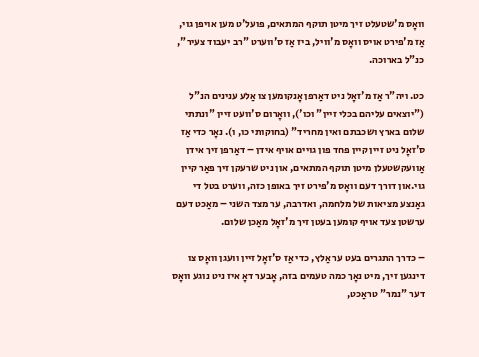וואָס מ'שטעלט זיך מיטן תוקף המתאים, פועל'ט מען אויפן גוי, אַז מ'פירט אויס וואָס מ'וויל, ביז אַז ס'ווערט "רב יעבוד צעיר", כנ"ל בארוכה.

כט. ויה"ר אַז מ'זאָל ניט דאַרפן אָנקומען צו אַלע ענינים הנ"ל ("יוצאים עליהם בכלי זיין" וכו'), וואָרום ס'וועט זיין "ונתתי שלום בארץ ושכבתם ואין מחריד" (בחוקותי כו, ו). נאָר כדי אַז ס'זאָל ניט זיין קיין פחד פון גויים אויף אידן – דאַרפן זיך אידן אַוועקשטעלן מיטן תוקף המתאים, און ניט שרעקן זיך פאַר קיין גוי.און דורך דעם וואָס מ'פירט זיך באופן כזה, ווערט בטל די גאַנצע מציאות של מלחמה, ואדרבה, ער מצד השני – מאַכט דעם ערשטן צעד אויף קומען בעטן זיך מ'זאָל מאַכן שלום.

– כדרך התגרים בעט ער אַלץ, כדי אַז ס'זאָל זיין וועגן וואָס צו דינגען זיך, מיט נאָך כמה טעמים בזה, אָבער דאָ איז ניט נוגע וואָס דער "נמר" טראַכט,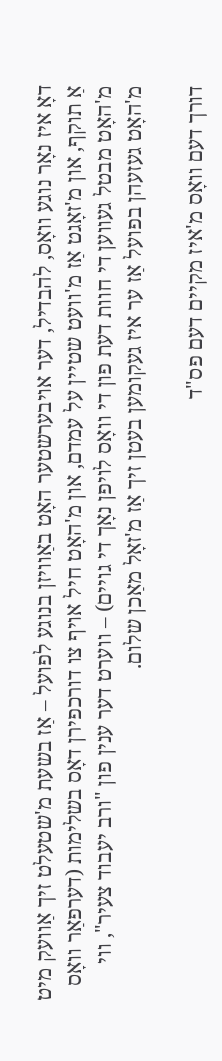דאָ איז נאָר נוגע וואָס, להבדיל, דער אויבערשטער האָט באַוויזן בנוגע לפועל – אַז בשעת מ'שטעלט זיך אַוועק מיט אַ תוקף, און מ'זאָגט אַז מ'וועט שטיין על עמדם, און מ'האָט חיל אויף צו דורכפירן דאָס בשלימות (דערפאַר וואָס מ'האָט מבטל געווען די חוות דעת פון די וואָס לויפן נאָך די גויים) – ווערט דער ענין פון "ורב יעבוד צעיר", ווי מ'האָט געזעהן בפועל אַז ער איז געקומען בעטן זיך אַז מ'זאָל מאַכן שלום.

דורך דעם וואָס מ'איז מקיים דעם פס"ד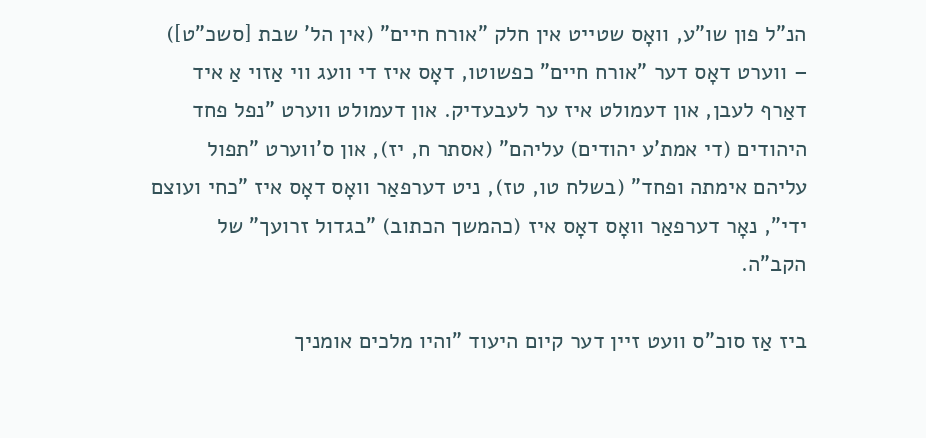הנ"ל פון שו"ע, וואָס שטייט אין חלק "אורח חיים" (אין הל' שבת [סשכ"ט]) – ווערט דאָס דער "אורח חיים" כפשוטו, דאָס איז די וועג ווי אַזוי אַ איד דאַרף לעבן, און דעמולט איז ער לעבעדיק. און דעמולט ווערט "נפל פחד היהודים (די אמת'ע יהודים) עליהם" (אסתר ח, יז), און ס'ווערט "תפול עליהם אימתה ופחד" (בשלח טו, טז), ניט דערפאַר וואָס דאָס איז "כחי ועוצם ידי", נאָר דערפאַר וואָס דאָס איז (כהמשך הכתוב) "בגדול זרועך" של הקב"ה.

ביז אַז סוכ"ס וועט זיין דער קיום היעוד "והיו מלכים אומניך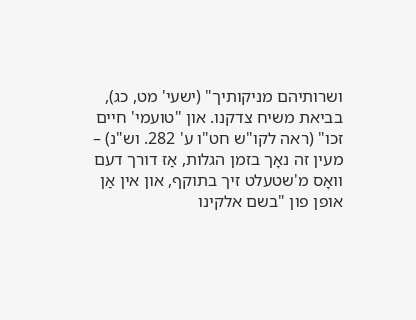ושרותיהם מניקותיך" (ישעי' מט, כג), בביאת משיח צדקנו. און "טועמי' חיים זכו" (ראה לקו"ש חט"ו ע' 282. וש"נ) – מעין זה נאָך בזמן הגלות, אַז דורך דעם וואָס מ'שטעלט זיך בתוקף, און אין אַן אופן פון "בשם אלקינו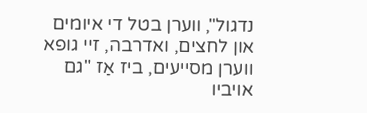נדגול", ווערן בטל די איומים און לחצים, ואדרבה, זיי גופא ווערן מסייעים, ביז אַז "גם אויביו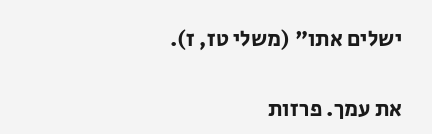ישלים אתו" (משלי טז, ז).

את עמך. פרזות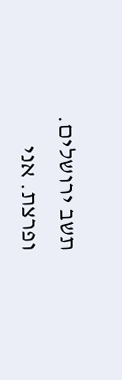תשב ירושלים. ופרצת. אני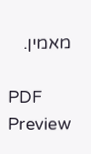מאמין.

PDF Preview